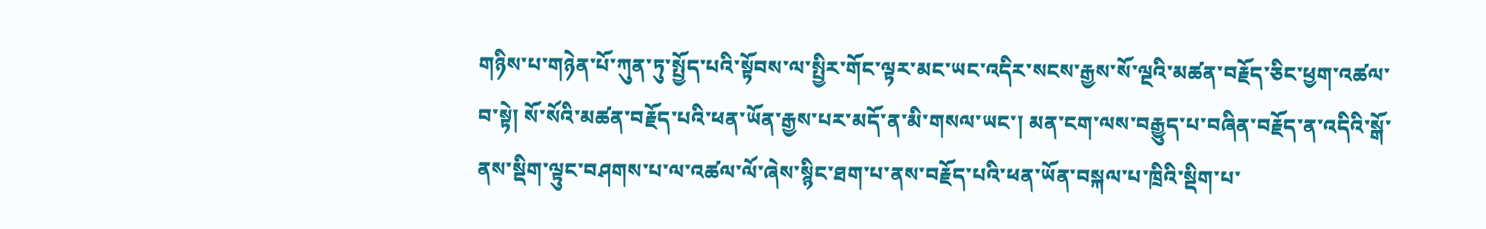གཉིས་པ་གཉེན་པོ་ཀུན་ཏུ་སྤྱོད་པའི་སྟོབས་ལ་སྤྱིར་གོང་ལྟར་མང་ཡང་འདིར་སངས་རྒྱས་སོ་ལྔའི་མཚན་བརྗོད་ཅིང་ཕྱག་འཚལ་བ་སྟེ། སོ་སོའི་མཚན་བརྗོད་པའི་ཕན་ཡོན་རྒྱས་པར་མདོ་ན་མི་གསལ་ཡང་། མན་ངག་ལས་བརྒྱུད་པ་བཞིན་བརྗོད་ན་འདིའི་སྒོ་ནས་སྡིག་ལྟུང་བཤགས་པ་ལ་འཚལ་ལོ་ཞེས་སྙིང་ཐག་པ་ནས་བརྗོད་པའི་ཕན་ཡོན་བསྐལ་པ་ཁྲིའི་སྡིག་པ་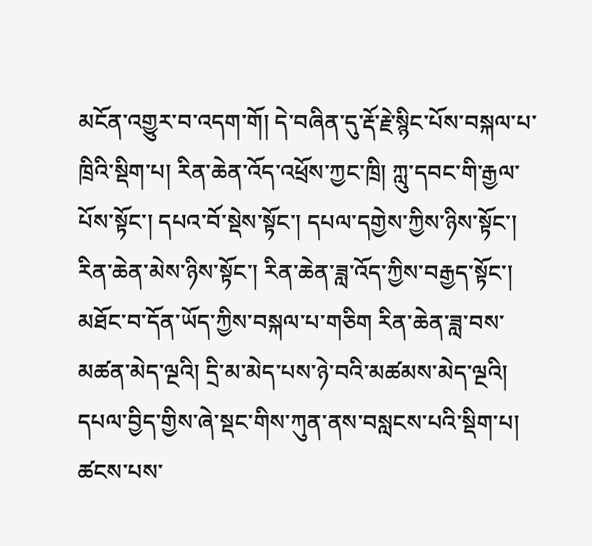མངོན་འགྱུར་བ་འདག་གོ། དེ་བཞིན་དུ་རྡོ་རྗེ་སྙིང་པོས་བསྐལ་པ་ཁྲིའི་སྡིག་པ། རིན་ཆེན་འོད་འཕྲོས་ཀྱང་ཁྲི། ཀླུ་དབང་གི་རྒྱལ་པོས་སྟོང་། དཔའ་བོ་སྡེས་སྟོང་། དཔལ་དགྱེས་ཀྱིས་ཉིས་སྟོང་། རིན་ཆེན་མེས་ཉིས་སྟོང་། རིན་ཆེན་ཟླ་འོད་ཀྱིས་བརྒྱད་སྟོང་། མཐོང་བ་དོན་ཡོད་ཀྱིས་བསྐལ་པ་གཅིག རིན་ཆེན་ཟླ་བས་མཚན་མེད་ལྔའི། དྲི་མ་མེད་པས་ཉེ་བའི་མཚམས་མེད་ལྔའི། དཔལ་བྱིད་གྱིས་ཞེ་སྡང་གིས་ཀུན་ནས་བསླངས་པའི་སྡིག་པ། ཚངས་པས་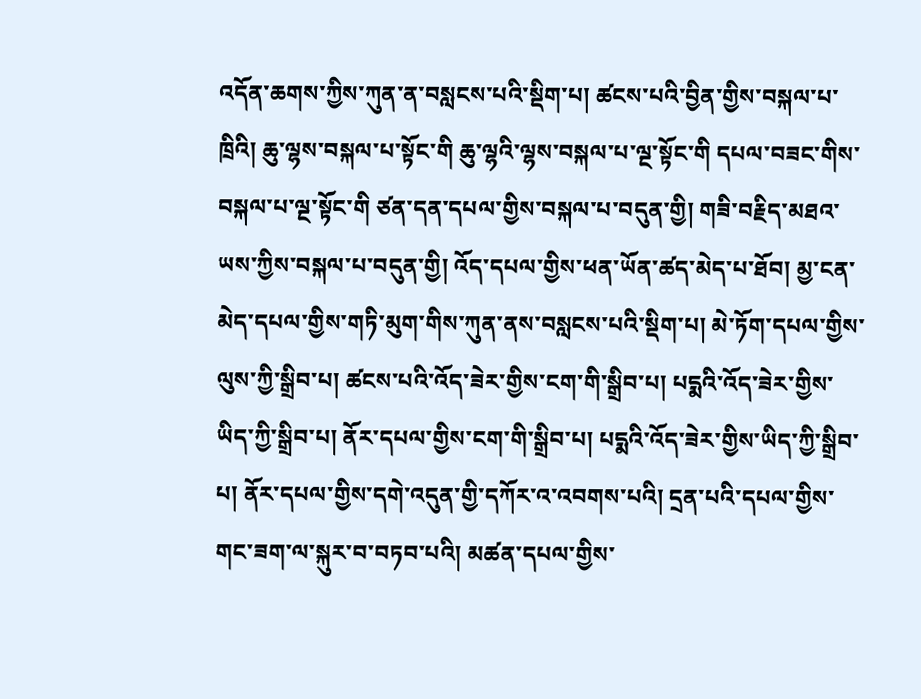འདོན་ཆགས་ཀྱིས་ཀུན་ན་བསླངས་པའི་སྡིག་པ། ཚངས་པའི་བྱིན་གྱིས་བསྐལ་པ་ཁྲིའི། ཆུ་ལྷས་བསྐལ་པ་སྟོང་གི ཆུ་ལྷའི་ལྷས་བསྐལ་པ་ལྔ་སྟོང་གི དཔལ་བཟང་གིས་བསྐལ་པ་ལྔ་སྟོང་གི ཙན་དན་དཔལ་གྱིས་བསྐལ་པ་བདུན་གྱི། གཟི་བརྗིད་མཐའ་ཡས་ཀྱིས་བསྐལ་པ་བདུན་གྱི། འོད་དཔལ་གྱིས་ཕན་ཡོན་ཚད་མེད་པ་ཐོབ། མྱ་ངན་མེད་དཔལ་གྱིས་གཏི་མུག་གིས་ཀུན་ནས་བསླངས་པའི་སྡིག་པ། མེ་ཏོག་དཔལ་གྱིས་ལུས་ཀྱི་སྒྲིབ་པ། ཚངས་པའི་འོད་ཟེར་གྱིས་ངག་གི་སྒྲིབ་པ། པདྨའི་འོད་ཟེར་གྱིས་ཡིད་ཀྱི་སྒྲིབ་པ། ནོར་དཔལ་གྱིས་ངག་གི་སྒྲིབ་པ། པདྨའི་འོད་ཟེར་གྱིས་ཡིད་ཀྱི་སྒྲིབ་པ། ནོར་དཔལ་གྱིས་དགེ་འདུན་གྱི་དཀོར་འ་འབགས་པའི། དྲན་པའི་དཔལ་གྱིས་གང་ཟག་ལ་སྐུར་བ་བཏབ་པའི། མཚན་དཔལ་གྱིས་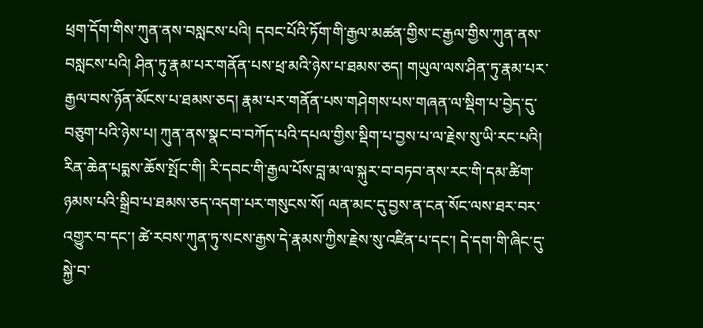ཕྲག་དོག་གིས་ཀུན་ནས་བསླངས་པའི། དབང་པོའི་ཏོག་གི་རྒྱལ་མཚན་གྱིས་ང་རྒྱལ་གྱིས་ཀུན་ནས་བསླངས་པའི། ཤིན་ཏུ་རྣམ་པར་གནོན་པས་ཕྲ་མའི་ཉེས་པ་ཐམས་ཅད། གཡུལ་ལས་ཤིན་ཏུ་རྣམ་པར་རྒྱལ་བས་ཉོན་མོངས་པ་ཐམས་ཅད། རྣམ་པར་གནོན་པས་གཤེགས་པས་གཞན་ལ་སྡིག་པ་བྱེད་དུ་བཅུག་པའི་ཉེས་པ། ཀུན་ནས་སྣང་བ་བཀོད་པའི་དཔལ་གྱིས་སྡིག་པ་བྱས་པ་ལ་རྗེས་སུ་ཡི་རང་པའི། རིན་ཆེན་པདྨས་ཆོས་སྤོང་གི། རི་དབང་གི་རྒྱལ་པོས་བླ་མ་ལ་སྐུར་བ་བཏབ་ནས་རང་གི་དམ་ཚིག་ཉམས་པའི་སྒྲིབ་པ་ཐམས་ཅད་འདག་པར་གསུངས་སོ། ལན་མང་དུ་བྱས་ན་ངན་སོང་ལས་ཐར་བར་འགྱུར་བ་དང་། ཚེ་རབས་ཀུན་ཏུ་སངས་རྒྱས་དེ་རྣམས་ཀྱིས་རྗེས་སུ་འཛིན་པ་དང་། དེ་དག་གི་ཞིང་དུ་སྐྱེ་བ་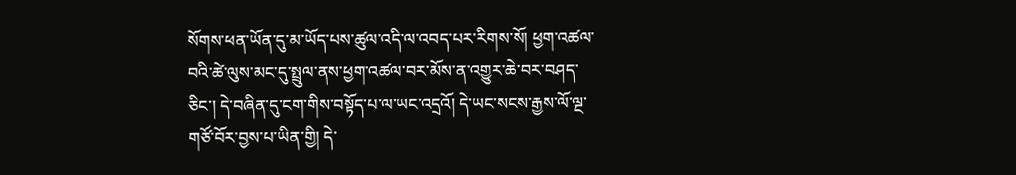སོགས་ཕན་ཡོན་དུ་མ་ཡོད་པས་ཚུལ་འདི་ལ་འབད་པར་རིགས་སོ། ཕྱག་འཚལ་བའི་ཚེ་ལུས་མང་དུ་སྤྲུལ་ནས་ཕྱག་འཚལ་བར་མོས་ན་འགྱུར་ཆེ་བར་བཤད་ཅིང་། དེ་བཞིན་དུ་ངག་གིས་བསྟོད་པ་ལ་ཡང་འདྲའོ། དེ་ཡང་སངས་རྒྱས་ལོ་ལྔ་གཙོ་བོར་བྱས་པ་ཡིན་གྱི། དེ་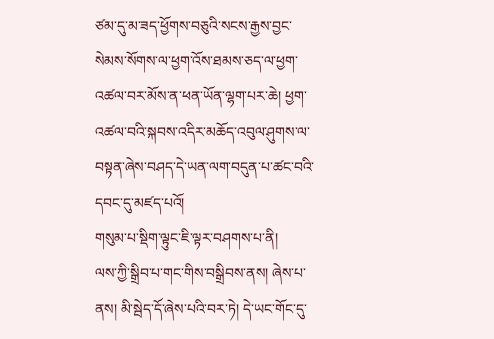ཙམ་དུ་མ་ཟད་ཕྱོགས་བཅུའི་སངས་རྒྱས་བྱང་སེམས་སོགས་ལ་ཕྱག་འོས་ཐམས་ཅད་ལ་ཕྱག་འཚལ་བར་མོས་ན་ཕན་ཡོན་ལྷག་པར་ཆེ། ཕྱག་འཚལ་བའི་སྐབས་འདིར་མཆོད་འབུལ་ཤུགས་ལ་བསྟན་ཞེས་བཤད་དེ་ཡན་ལག་བདུན་པ་ཚང་བའི་དབང་དུ་མཛད་པའོ།
གསུམ་པ་སྡིག་ལྟུང་ཇི་ལྟར་བཤགས་པ་ནི།
ལས་ཀྱི་སྒྲིབ་པ་གང་གིས་བསྒྲིབས་ནས། ཞེས་པ་ནས། མི་སྦེད་དོ་ཞེས་པའི་བར་ཏེ། དེ་ཡང་གོང་དུ་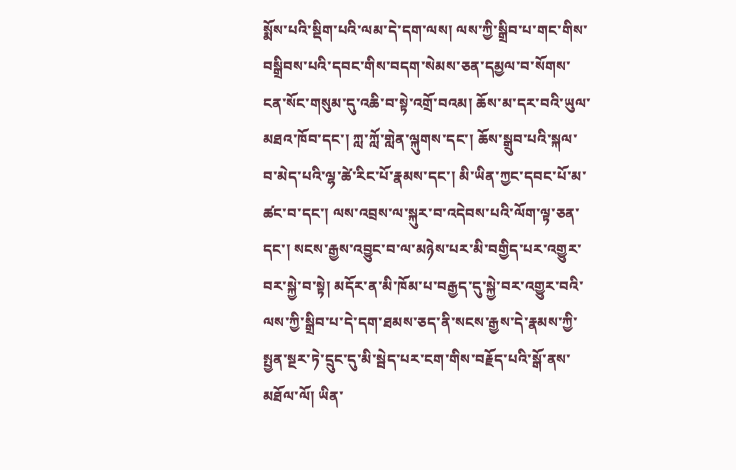སྨོས་པའི་སྡིག་པའི་ལམ་དེ་དག་ལས། ལས་ཀྱི་སྒྲིབ་པ་གང་གིས་བསྒྲིབས་པའི་དབང་གིས་བདག་སེམས་ཅན་དམྱལ་བ་སོགས་ངན་སོང་གསུམ་དུ་འཆི་བ་སྟེ་འགྲོ་བའམ། ཆོས་མ་དར་བའི་ཡུལ་མཐའ་ཁོབ་དང་། ཀླ་ཀློ་གླེན་ལྐུགས་དང་། ཆོས་སྒྲུབ་པའི་སྐལ་བ་མེད་པའི་ལྷ་ཚེ་རིང་པོ་རྣམས་དང་། མི་ཡིན་ཀྱང་དབང་པོ་མ་ཚང་བ་དང་། ལས་འབྲས་ལ་སྐུར་བ་འདེབས་པའི་ལོག་ལྟ་ཅན་དང་། སངས་རྒྱས་འབྱུང་བ་ལ་མཉེས་པར་མི་བགྱིད་པར་འགྱུར་བར་སྐྱེ་བ་སྟེ། མདོར་ན་མི་ཁོམ་པ་བརྒྱད་དུ་སྐྱེ་བར་འགྱུར་བའི་ལས་ཀྱི་སྒྲིབ་པ་དེ་དག་ཐམས་ཅད་ནི་སངས་རྒྱས་དེ་རྣམས་ཀྱི་སྤྱན་སྔར་ཏེ་དྲུང་དུ་མི་སྦེད་པར་ངག་གིས་བརྗོད་པའི་སྒོ་ནས་མཐོལ་ལོ། ཡིན་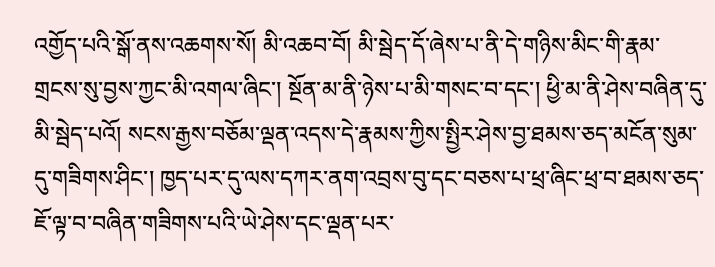འགྱོད་པའི་སྒོ་ནས་འཆགས་སོ། མི་འཆབ་བོ། མི་སྦེད་དོ་ཞེས་པ་ནི་དེ་གཉིས་མིང་གི་རྣམ་གྲངས་སུ་བྱས་ཀྱང་མི་འགལ་ཞིང་། སྔོན་མ་ནི་ཉེས་པ་མི་གསང་བ་དང་། ཕྱི་མ་ནི་ཤེས་བཞིན་དུ་མི་སྦེད་པའོ། སངས་རྒྱས་བཅོམ་ལྡན་འདས་དེ་རྣམས་ཀྱིས་སྤྱིར་ཤེས་བྱ་ཐམས་ཅད་མངོན་སུམ་དུ་གཟིགས་ཤིང་། ཁྱད་པར་དུ་ལས་དཀར་ནག་འབྲས་བུ་དང་བཅས་པ་ཕྲ་ཞིང་ཕྲ་བ་ཐམས་ཅད་ཇོ་ལྟ་བ་བཞིན་གཟིགས་པའི་ཡེ་ཤེས་དང་ལྡན་པར་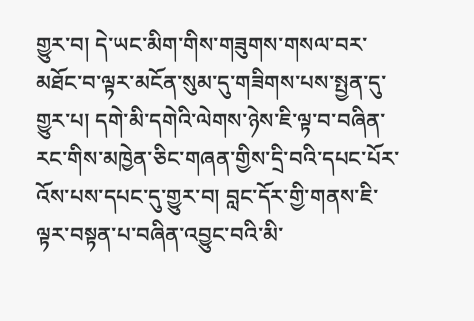གྱུར་བ། དེ་ཡང་མིག་གིས་གཟུགས་གསལ་བར་མཐོང་བ་ལྟར་མངོན་སུམ་དུ་གཟིགས་པས་སྤྱན་དུ་གྱུར་པ། དགེ་མི་དགེའི་ལེགས་ཉེས་ཇི་ལྟ་བ་བཞིན་རང་གིས་མཁྱེན་ཅིང་གཞན་གྱིས་དྲི་བའི་དཔང་པོར་འོས་པས་དཔང་དུ་གྱུར་བ། བླང་དོར་གྱི་གནས་ཇི་ལྟར་བསྟན་པ་བཞིན་འབྱུང་བའི་མི་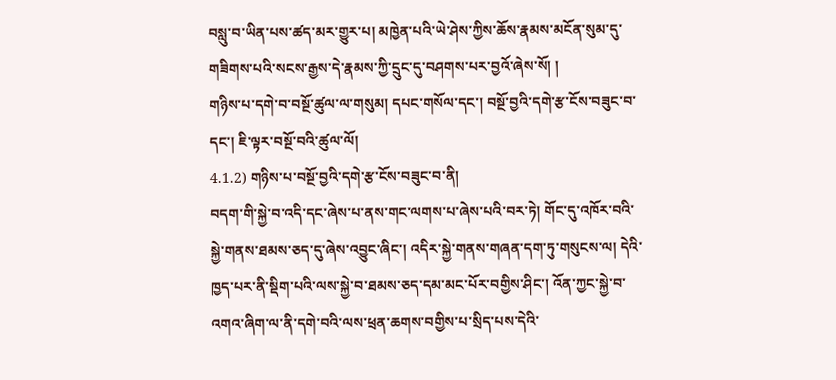བསླུ་བ་ཡིན་པས་ཚད་མར་གྱུར་པ། མཁྱེན་པའི་ཡེ་ཤེས་ཀྱིས་ཆོས་རྣམས་མངོན་སུམ་དུ་གཟིགས་པའི་སངས་རྒྱས་དེ་རྣམས་ཀྱི་དྲུང་དུ་བཤགས་པར་བྱའོ་ཞེས་སོ། །
གཉིས་པ་དགེ་བ་བསྔོ་ཚུལ་ལ་གསུམ། དཔང་གསོལ་དང་། བསྔོ་བྱའི་དགེ་རྩ་ངོས་བཟུང་བ་དང་། ཇི་ལྟར་བསྔོ་བའི་ཚུལ་ལོ།
4.1.2) གཉིས་པ་བསྔོ་བྱའི་དགེ་རྩ་ངོས་བཟུང་བ་ནི།
བདག་གི་སྐྱེ་བ་འདི་དང་ཞེས་པ་ནས་གང་ལགས་པ་ཞེས་པའི་བར་ཏེ། གོང་དུ་འཁོར་བའི་སྐྱེ་གནས་ཐམས་ཅད་དུ་ཞེས་འབྱུང་ཞིང་། འདིར་སྐྱེ་གནས་གཞན་དག་ཏུ་གསུངས་ལ། དེའི་ཁྱད་པར་ནི་སྡིག་པའི་ལས་སྐྱེ་བ་ཐམས་ཅད་དམ་མང་པོར་བགྱིས་ཤིང་། འོན་ཀྱང་སྐྱེ་བ་འགའ་ཞིག་ལ་ནི་དགེ་བའི་ལས་ཕྲན་ཆགས་བགྱིས་པ་སྲིད་པས་དེའི་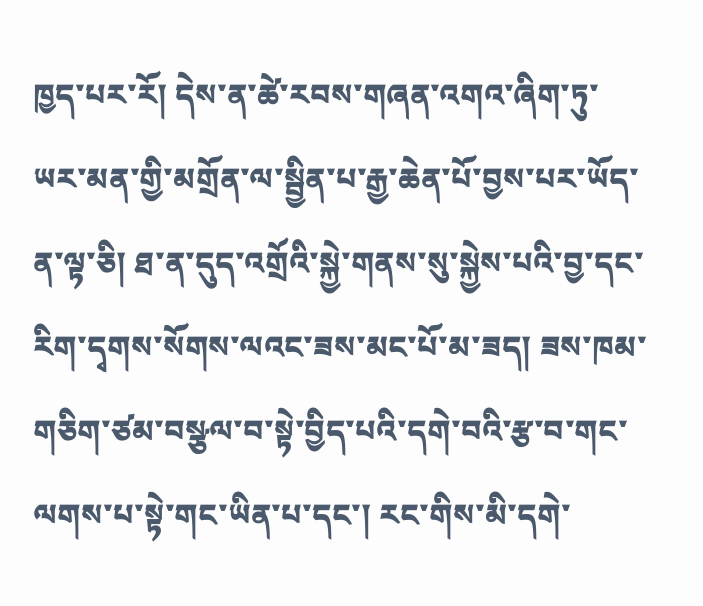ཁྱད་པར་རོ། དེས་ན་ཚེ་རབས་གཞན་འགའ་ཞིག་ཏུ་ཡར་མན་གྱི་མགྲོན་ལ་སྦྱིན་པ་རྒྱ་ཆེན་པོ་བྱས་པར་ཡོད་ན་ལྟ་ཅི། ཐ་ན་དུད་འགྲོའི་སྐྱེ་གནས་སུ་སྐྱེས་པའི་བྱ་དང་རིག་དྭགས་སོགས་ལའང་ཟས་མང་པོ་མ་ཟད། ཟས་ཁམ་གཅིག་ཙམ་བསྩལ་བ་སྟེ་བྱིད་པའི་དགེ་བའི་རྩ་བ་གང་ལགས་པ་སྟེ་གང་ཡིན་པ་དང་། རང་གིས་མི་དགེ་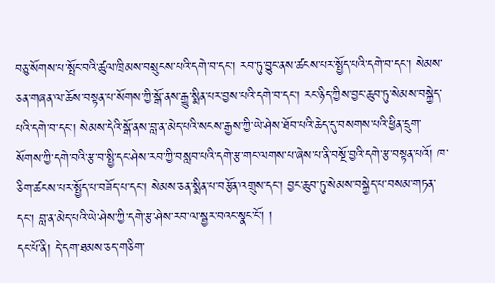བཅུ་སོགས་པ་སྤོང་བའི་ཚུལ་ཁྲིམས་བསྲུངས་པའི་དགེ་བ་དང་། རབ་ཏུ་བྱུང་ནས་ཚངས་པར་སྤྱོད་པའི་དགེ་བ་དང་། སེམས་ཅན་གཞན་ལ་ཆོས་བསྟན་པ་སོགས་ཀྱི་སྒོ་ནས་རྒྱུ་སྨིན་པར་བྱས་པའི་དགེ་བ་དང་། རང་ཉིད་ཀྱིས་བྱང་ཆུབ་ཏུ་སེམས་བསྐྱེད་པའི་དགེ་བ་དང་། སེམས་དེའི་སྒོ་ནས་བླ་ན་མེད་པའི་སངས་རྒྱས་ཀྱི་ཡེ་ཤེས་ཐོབ་པའི་ཆེད་དུ་བསགས་པའི་ཕྱིན་དྲུག་སོགས་ཀྱི་དགེ་བའི་རྩ་བ་སྤྱི་དང་ཤེས་རབ་ཀྱི་བསླབ་པའི་དགེ་རྩ་གང་ལགས་པ་ཞེས་པ་ནི་བསྔོ་བྱའི་དགེ་རྩ་བསྟན་པའོ། ཁ་ཅིག་ཚངས་པར་སྤྱོད་པ་བཟོད་པ་དང་། སེམས་ཅན་སྨིན་པ་བརྩོན་འགྲུས་དང་། བྱང་ཆུབ་ཏུ་སེམས་བསྐྱེད་པ་བསམ་གཏན་དང་། བླ་ན་མེད་པའི་ཡེ་ཤེས་ཀྱི་དགེ་རྩ་ཤེས་རབ་ལ་སྦྱར་བའང་སྣང་ངོ་། །
དང་པོ་ནི། དེ་དག་ཐམས་ཅད་གཅིག་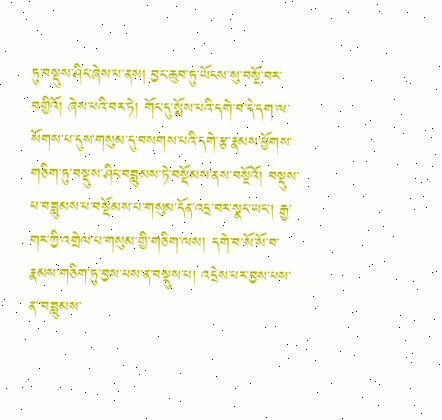ཏུ་བསྡུས་ཤིང་ཞེས་པ་ནས། བྱང་ཆུབ་ཏུ་ཡོངས་སུ་བསྔོ་བར་བགྱིའོ། ཞེས་པའི་བར་ཏེ། གོང་དུ་སྨོས་པའི་དགེ་བ་དེ་དག་ལ་སོགས་པ་དུས་གསུམ་དུ་བསགས་པའི་དགེ་རྩ་རྣམས་ཕྱོགས་གཅིག་ཏུ་བསྡུས་ཤིང་བཟླུམས་ཏེ་བསྡོམས་ནས་བསྔོའོ། བསྡུས་པ་བཟླུམས་པ་བསྡོམས་པ་གསུམ་དོན་འདྲ་བར་སྣང་ཡང་། རྒྱ་གར་ཀྱི་འགྲེལ་པ་གསུམ་གྱི་གཅིག་ལས། དགེ་བ་སོ་སོ་བ་རྣམས་གཅིག་ཏུ་བྱས་པས་ན་བསྡུས་པ། འདྲེས་པར་བྱས་པས་ན་་བཟླུམས་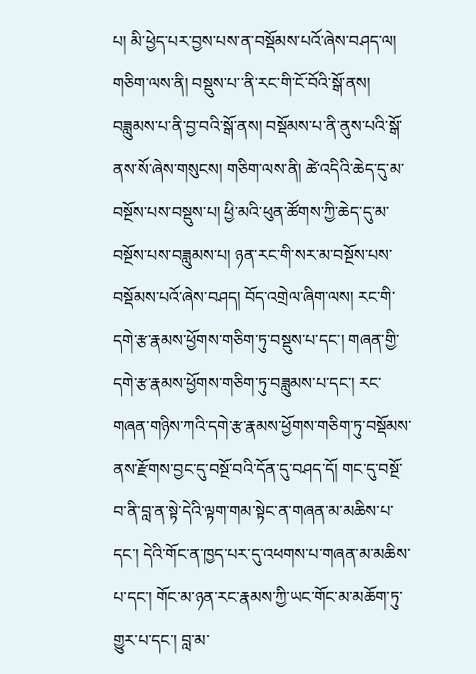པ། མི་ཕྱེད་པར་བྱས་པས་ན་བསྡོམས་པའོ་ཞེས་བཤད་ལ། གཅིག་ལས་ནི། བསྡུས་པ་་ནི་རང་གི་ངོ་བོའི་སྒོ་ནས། བཟླུམས་པ་ནི་བྱ་བའི་སྒོ་ནས། བསྡོམས་པ་ནི་ནུས་པའི་སྒོ་ནས་སོ་ཞེས་གསུངས། གཅིག་ལས་ནི། ཚེ་འདིའི་ཆེད་དུ་མ་བསྔོས་པས་བསྡུས་པ། ཕྱི་མའི་ཕུན་ཚོགས་ཀྱི་ཆེད་དུ་མ་བསྔོས་པས་བཟླུམས་པ། ཉན་རང་གི་སར་མ་བསྔོས་པས་བསྡོམས་པའོ་ཞེས་བཤད། བོད་འགྲེལ་ཞིག་ལས། རང་གི་དགེ་རྩ་རྣམས་ཕྱོགས་གཅིག་ཏུ་བསྡུས་པ་དང་། གཞན་གྱི་དགེ་རྩ་རྣམས་ཕྱོགས་གཅིག་ཏུ་བཟླུམས་པ་དང་། རང་གཞན་གཉིས་ཀའི་དགེ་རྩ་རྣམས་ཕྱོགས་གཅིག་ཏུ་བསྡོམས་ནས་རྫོགས་བྱང་དུ་བསྔོ་བའི་དོན་དུ་བཤད་དོ། གང་དུ་བསྔོ་བ་ནི་བླ་ན་སྟེ་དེའི་ལྟག་གམ་སྟེང་ན་གཞན་མ་མཆིས་པ་དང་། དེའི་གོང་ན་ཁྱད་པར་དུ་འཕགས་པ་གཞན་མ་མཆིས་པ་དང་། གོང་མ་ཉན་རང་རྣམས་ཀྱི་ཡང་གོང་མ་མཆོག་ཏུ་གྱུར་པ་དང་། བླ་མ་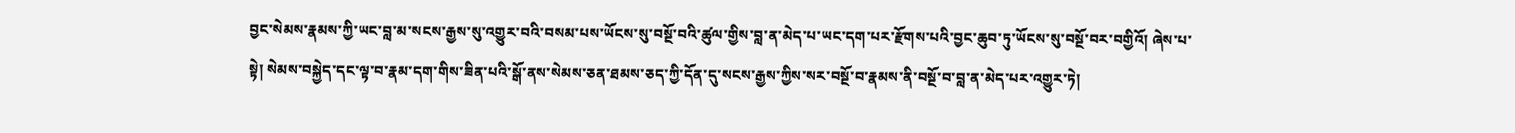བྱང་སེམས་རྣམས་ཀྱི་ཡང་བླ་མ་སངས་རྒྱས་སུ་འགྱུར་བའི་བསམ་པས་ཡོངས་སུ་བསྔོ་བའི་ཚུལ་གྱིས་བླ་ན་མེད་པ་ཡང་དག་པར་རྫོགས་པའི་བྱང་ཆུབ་ཏུ་ཡོངས་སུ་བསྔོ་བར་བགྱིའོ། ཞེས་པ་སྟེ། སེམས་བསྐྱེད་དང་ལྟ་བ་རྣམ་དག་གིས་ཟིན་པའི་སྒོ་ནས་སེམས་ཅན་ཐམས་ཅད་ཀྱི་དོན་དུ་སངས་རྒྱས་ཀྱིས་སར་བསྔོ་བ་རྣམས་ནི་བསྔོ་བ་བླ་ན་མེད་པར་འགྱུར་ཏེ།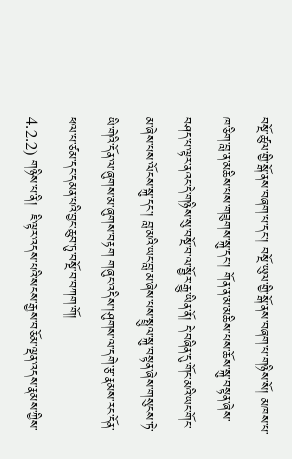བསྔོ་ཚུལ་གྱི་སྒོ་ནས་བཞག་པ་དང་། བསྔོ་ཡུལ་གྱི་སྒོ་ནས་བཞག་པ་གཉིས་སོ། མཁས་པ་ཁ་ཅིག་བླ་ན་མཆིས་པས་གཟུགས་སྐུ་དང་། གོན་ན་མ་མཆིས་པས་ཆོས་སྐུ་བསྟན་ཞེས་བཤད་པ་ལྟར་ནའང་དེ་གཉིས་སུ་བསྔོ་བ་ལ་སྦྱོར་རྒྱུ་ཡིན་ནོ། དེ་བཞིན་དུ་གོང་མའི་ཡང་གོང་མ་ཞེས་པས་ལོངས་སྐུ་དང་། བླ་མའི་ཡང་བླ་མ་ཞེས་པས་སྤྲུལ་སྐུ་བསྟན་ཞེས་གསུངས་ཏེ་ཡི་གེའི་དོན་ལ་ཞུགས་མ་ཞུགས་བརྟག གཞུང་འདིས་།ཤུགས་ལ་དགེ་རྩ་རྣམས་རང་དོན་ཕལ་པ་ཙམ་དང་དམན་པའི་བྱང་ཆུབ་ཏུ་བསྔོ་བ་བཀག་གོ།
4.2.2) གཉིས་པ་ནི།  ཇི་ལྟར་འདས་པའི་སངས་རྒྱས་བཅོམ་ལྡན་འདས་རྣམས་ཀྱིས་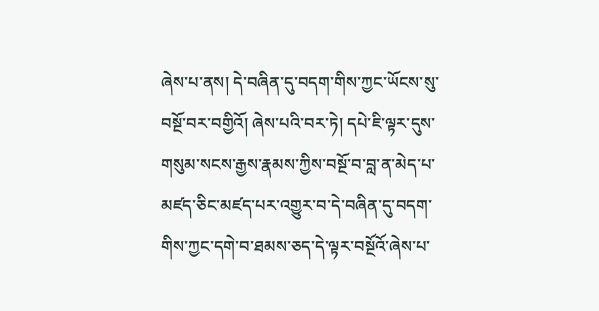ཞེས་པ་ནས། དེ་བཞིན་དུ་བདག་གིས་ཀྱང་ཡོངས་སུ་བསྔོ་བར་བགྱིའོ། ཞེས་པའི་བར་ཏེ། དཔེ་ཇི་ལྟར་དུས་གསུམ་སངས་རྒྱས་རྣམས་ཀྱིས་བསྔོ་བ་བླ་ན་མེད་པ་མཛད་ཅིང་མཛད་པར་འགྱུར་བ་དེ་བཞིན་དུ་བདག་གིས་ཀྱང་དགེ་བ་ཐམས་ཅད་དེ་ལྟར་བསྔོའོ་ཞེས་པ་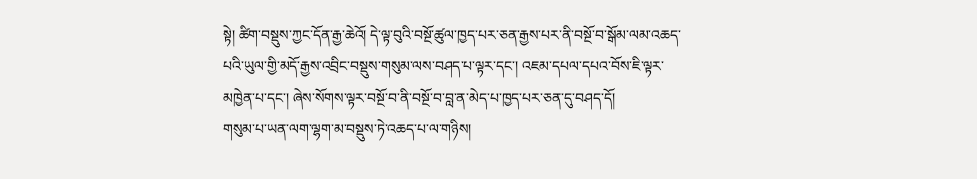སྟེ། ཚིག་བསྡུས་ཀྱང་དོན་རྒྱ་ཆེའོ། དེ་ལྟ་བུའི་བསྔོ་ཚུལ་ཁྱད་པར་ཅན་རྒྱས་པར་ནི་བསྔོ་བ་སྒོམ་ལམ་འཆད་པའི་ཡུལ་གྱི་མདོ་རྒྱས་འབྲིང་བསྡུས་གསུམ་ལས་བཤད་པ་ལྟར་དང་། འཇམ་དཔལ་དཔའ་བོས་ཇི་ལྟར་མཁྱེན་པ་དང་། ཞེས་སོགས་ལྟར་བསྔོ་བ་ནི་བསྔོ་བ་བླ་ན་མེད་པ་ཁྱད་པར་ཅན་དུ་བཤད་དོ།
གསུམ་པ་ཡན་ལག་ལྷག་མ་བསྡུས་ཏེ་འཆད་པ་ལ་གཉིས།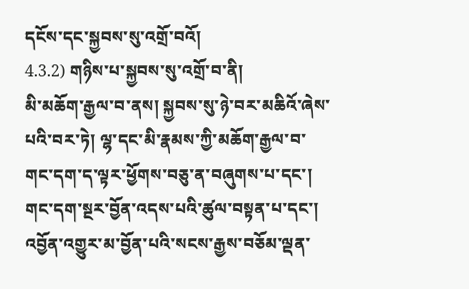དངོས་དང་སྐྱབས་སུ་འགྲོ་བའོ།
4.3.2) གཉིས་པ་སྐྱབས་སུ་འགྲོ་བ་ནི།
མི་མཆོག་རྒྱལ་བ་ནས། སྐྱབས་སུ་ཉེ་བར་མཆིའོ་ཞེས་པའི་བར་ཏེ། ལྷ་དང་མི་རྣམས་ཀྱི་མཆོག་རྒྱལ་བ་གང་དག་ད་ལྟར་ཕྱོགས་བཅུ་ན་བཞུགས་པ་དང་། གང་དག་སྔར་བྱོན་འདས་པའི་ཚུལ་བསྟན་པ་དང་། འབྱོན་འགྱུར་མ་བྱོན་པའི་སངས་རྒྱས་བཅོམ་ལྡན་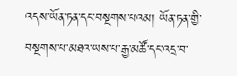འདས་ཡོན་ཏན་དང་བསྔགས་པའམ། ཡོན་ཏན་གྱི་བསྔགས་པ་མཐའ་ཡས་པ་རྒྱ་མཚོ་དང་འདྲ་བ་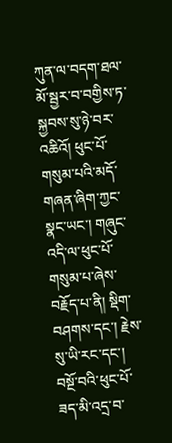ཀུན་ལ་བདག་ཐལ་མོ་སྦྱར་བ་བགྱིས་ཏ་སྐྱབས་སུ་ཉེ་བར་འཆིའོ། ཕུང་པོ་གསུམ་པའི་མདོ་གཞན་ཞིག་ཀྱང་སྣང་ཡང་། གཞུང་འདི་ལ་ཕུང་པོ་གསུམ་པ་ཞེས་བརྗོད་པ་ནི། སྡིག་བཤགས་དང་། རྗེས་སུ་ཡི་རང་དང་། བསྔོ་བའི་ཕུང་པོ་ཟད་མི་འདྲ་བ་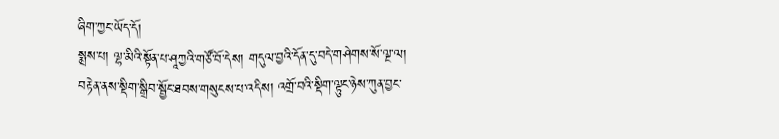ཞིག་ཀྱང་ཡོད་དོ།
སྨྲས་པ། ལྷ་མིའི་སྟོན་པ་ཤཱཀྱའི་གཙོ་བོ་དེས། གདུལ་བྱའི་དོན་དུ་བདེ་གཤེགས་སོ་ལྔ་ལ། བརྟེན་ནས་སྡིག་སྒྲིབ་སྦྱོང་ཐབས་གསུངས་པ་འདིས། འགྲོ་བའི་སྡིག་ལྟུང་ཉེས་ཀུན་བྱང་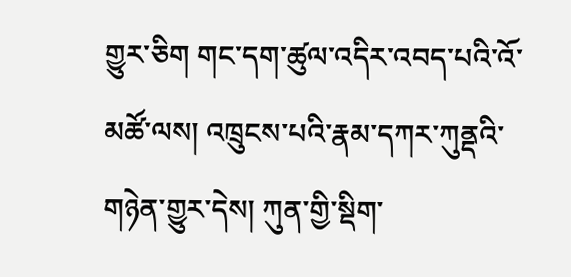གྱུར་ཅིག གང་དག་ཚུལ་འདིར་འབད་པའི་འོ་མཚོ་ལས། འཁྲུངས་པའི་རྣམ་དཀར་ཀུནྡའི་གཉེན་གྱུར་དེས། ཀུན་གྱི་སྡིག་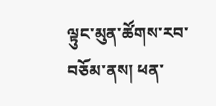ལྟུང་མུན་ཚོགས་རབ་བཅོམ་ནས། ཕན་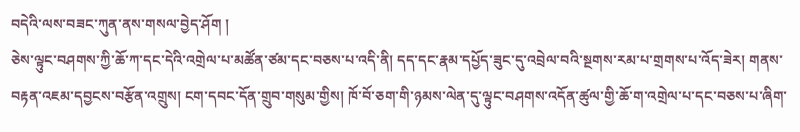བདེའི་ལས་བཟང་ཀུན་ནས་གསལ་བྱེད་ཤོག །
ཅེས་ལྟུང་བཤགས་ཀྱི་ཆོ་ཀ་དང་དེའི་འགྲེལ་པ་མཚོན་ཙམ་དང་བཅས་པ་འདི་ནི། དད་དང་རྣམ་དཔྱོད་ཟུང་དུ་འབྲེལ་བའི་སྔགས་རམ་པ་གྲགས་པ་འོད་ཟེར། གནས་བརྟན་འཇམ་དབྱངས་བརྩོན་འགྲུས། ངག་དབང་དོན་གྲུབ་གསུམ་གྱིས། ཁོ་བོ་ཅག་གི་ཉམས་ལེན་དུ་ལྟུང་བཤགས་འདོན་ཚུལ་གྱི་ཆོ་ག་འགྲེལ་པ་དང་བཅས་པ་ཞིག་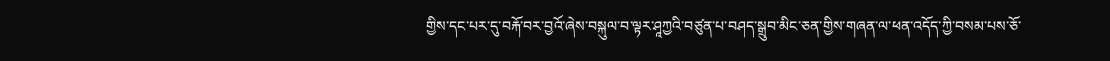གྱིས་དང་པར་དུ་བརྐོ་བར་བྱའོ་ཞེས་བསྐུལ་བ་ལྟར་ཤཱཀྱའི་བཙུན་པ་བཤད་སྒྲུབ་མིང་ཅན་གྱིས་གཞན་ལ་ཕན་འདོད་ཀྱི་བསམ་པས་ཅོ་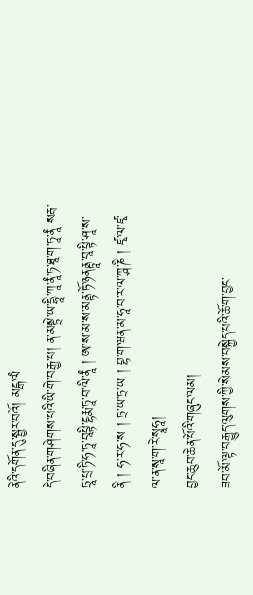ནེའི་དགོན་དུ་སྦྱར་བའོ། མངྒ་ལཾ
དེ་བཞིན་གཤེགས་པའི་ཡི་གེ་བརྒྱ་པ། ན་མསྟྲེ་ཡ་དྷཱི་ཀཱ་ནཱཾ་ཏ་ཐཱ་ག་ཏཱ་ནཱཾ སརྦ་ཏྲཱ་པྲ་ཏི་ཧ་ཏཱ་བཱཔྟི་ངྷརྨ་ཏཱ་བ་ལི་ནཱཾ ། ཨ་ས་མ་ས་མནྟ་ཏོ་ཉནནྟཱ་བཱ་པྟི་ཤཱ་ས་ནི ། ཧ་ར་ཧ་ས ། ཏྲ་ཡ་ཏྲ་ཡ ། བྷ་ག་ཝན་མ་ཧཱ་བ་ར་ལ་ཀྴ་ཎི ། ཛྭ་ལ་ཛྭ་ལ་ན་སཱ་ག་རེ་སྭཱཧཱ།
བྱང་ཆུབ་ཆེན་པོའི་གཞུང་ལམ།
ཟབ་མོ་ལྟ་བརྒྱུད་ལུགས་ཀྱི་སེམས་བསྐྱེད་པའི་ཆོ་ག་བྱང་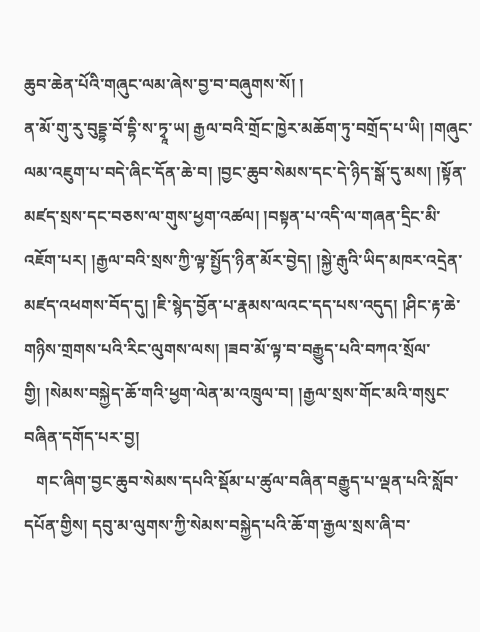ཆུབ་ཆེན་པོའི་གཞུང་ལམ་ཞེས་བྱ་བ་བཞུགས་སོ། །
ན་མོ་གུ་རུ་བུདྡྷ་བོ་དྷི་ས་ཏྭཱ་ཡ། རྒྱལ་བའི་གྲོང་ཁྱེར་མཆོག་ཏུ་བགྲོད་པ་ཡི། །གཞུང་ལམ་འཇུག་པ་བདེ་ཞིང་དོན་ཆེ་བ། །བྱང་ཆུབ་སེམས་དང་དེ་ཉིད་སྒོ་དུ་མས། །སྟོན་མཛད་སྲས་དང་བཅས་ལ་གུས་ཕྱག་འཚལ། །བསྟན་པ་འདི་ལ་གཞན་དྲིང་མི་འཇོག་པར། །རྒྱལ་བའི་སྲས་ཀྱི་ལྟ་སྤྱོད་ཉིན་མོར་བྱེད། །སྐྱེ་རྒུའི་ཡིད་མཁར་འདྲེན་མཛད་འཕགས་བོད་དུ། །ཇི་སྙེད་བྱོན་པ་རྣམས་ལའང་དད་པས་འདུད། །ཤིང་རྟ་ཆེ་གཉིས་གྲགས་པའི་རིང་ལུགས་ལས། །ཟབ་མོ་ལྟ་བ་བརྒྱུད་པའི་བཀའ་སྲོལ་གྱི། །སེམས་བསྐྱེད་ཆོ་གའི་ཕྱག་ལེན་མ་འཁྲུལ་བ། །རྒྱལ་སྲས་གོང་མའི་གསུང་བཞིན་དགོད་པར་བྱ།
   གང་ཞིག་བྱང་ཆུབ་སེམས་དཔའི་སྡོམ་པ་ཚུལ་བཞིན་བརྒྱུད་པ་ལྡན་པའི་སློབ་དཔོན་གྱིས། དབུ་མ་ལུགས་ཀྱི་སེམས་བསྐྱེད་པའི་ཆོ་ག་རྒྱལ་སྲས་ཞི་བ་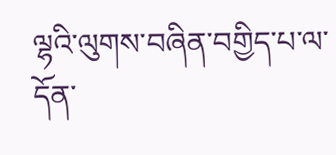ལྷའི་ལུགས་བཞིན་བགྱིད་པ་ལ་དོན་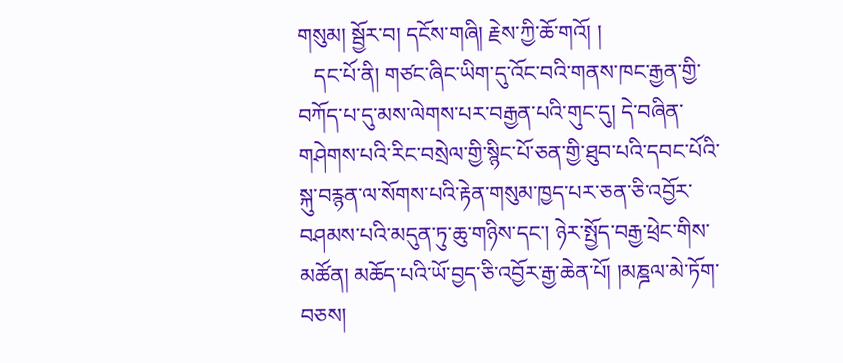གསུམ། སྦྱོར་བ། དངོས་གཞི། རྗེས་ཀྱི་ཆོ་གའོ། །
   དང་པོ་ནི། གཙང་ཞིང་ཡིག་དུ་འོང་བའི་གནས་ཁང་རྒྱན་གྱི་བཀོད་པ་དུ་མས་ལེགས་པར་བརྒྱན་པའི་གུང་དུ། དེ་བཞིན་གཤེགས་པའི་རིང་བསྲེལ་གྱི་སྙིང་པོ་ཅན་གྱི་ཐུབ་པའི་དབང་པོའི་སྐུ་བརྙན་ལ་སོགས་པའི་རྟེན་གསུམ་ཁྱད་པར་ཅན་ཅི་འབྱོར་བཤམས་པའི་མདུན་ཏུ་ཆུ་གཉིས་དང་། ཉེར་སྤྱོད་བརྒྱ་ཕྲེང་གིས་མཚོན། མཆོད་པའི་ཡོ་བྱད་ཅི་འབྱོར་རྒྱ་ཆེན་པོ། །མཎྜལ་མེ་ཏོག་བཅས།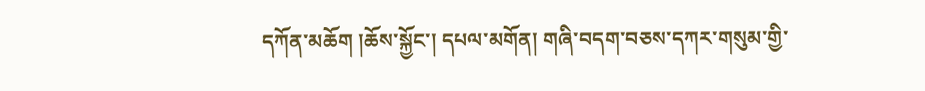དཀོན་མཆོག །ཆོས་སྐྱོང་། དཔལ་མགོན། གཞི་བདག་བཅས་དཀར་གསུམ་གྱི་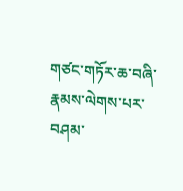གཙང་གཏོར་ཆ་བཞི་རྣམས་ལེགས་པར་བཤམ་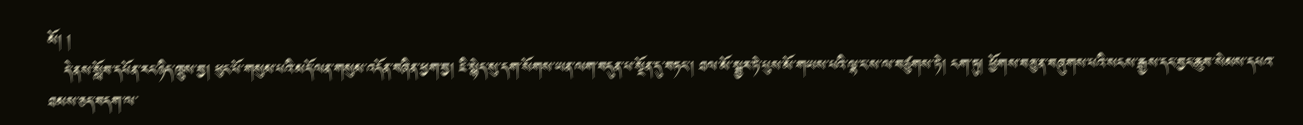མོ། །
   དེ་ནས་སློབ་དཔོན་རང་ཉིད་ཁྲུས་བྱ། ཕུང་པོ་གསུམ་པའི་མདོ་ལན་གསུམ་འདོན་བཞིན་ཕྱག་བྱ། ཇི་སྙེད་སུ་དག་སོགས་ཡན་ལག་བདུན་པ་སྔོན་དུ་བཏང་། ཐལ་མོ་སྦྱར་ཏེ་པུས་མོ་གཡས་པའི་ལྷ་ང་ས་ལ་བཙུགས་ཏེ། ངག་ཏུ། ཕྱོགས་བཅུ་ན་བཞུགས་པའི་སངས་རྒྱས་དང་བྱང་ཆུབ་སེམས་དཔའ་ཐམས་ཅད་བདག་ལ་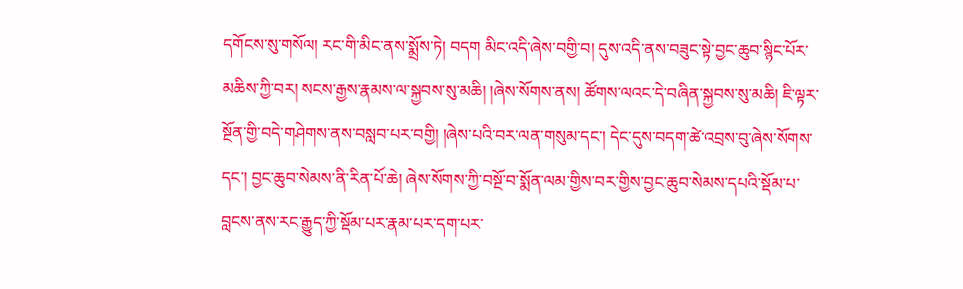དགོངས་སུ་གསོལ། རང་གི་མིང་ནས་སྨྲོས་ཏེ། བདག མིང་འདི་ཞེས་བགྱི་བ། དུས་འདི་ནས་བཟུང་སྟེ་བྱང་ཆུབ་སྙིང་པོར་མཆིས་ཀྱི་བར། སངས་རྒྱས་རྣམས་ལ་སྐྱབས་སུ་མཆི། །ཞེས་སོགས་ནས། ཚོགས་ལའང་དེ་བཞིན་སྐྱབས་སུ་མཆི། ཇི་ལྟར་སྔོན་གྱི་བདེ་གཤེགས་ནས་བསླབ་པར་བགྱི། །ཞེས་པའི་བར་ལན་གསུམ་དང་། དེང་དུས་བདག་ཚེ་འབྲས་བུ་ཞེས་སོགས་དང་། བྱང་ཆུབ་སེམས་ནི་རིན་པོ་ཆེ། ཞེས་སོགས་ཀྱི་བསྔོ་བ་སྨོན་ལམ་གྱིས་བར་གྱིས་བྱང་ཆུབ་སེམས་དཔའི་སྡོམ་པ་བླངས་ནས་རང་རྒྱུད་ཀྱི་སྡོམ་པར་རྣམ་པར་དག་པར་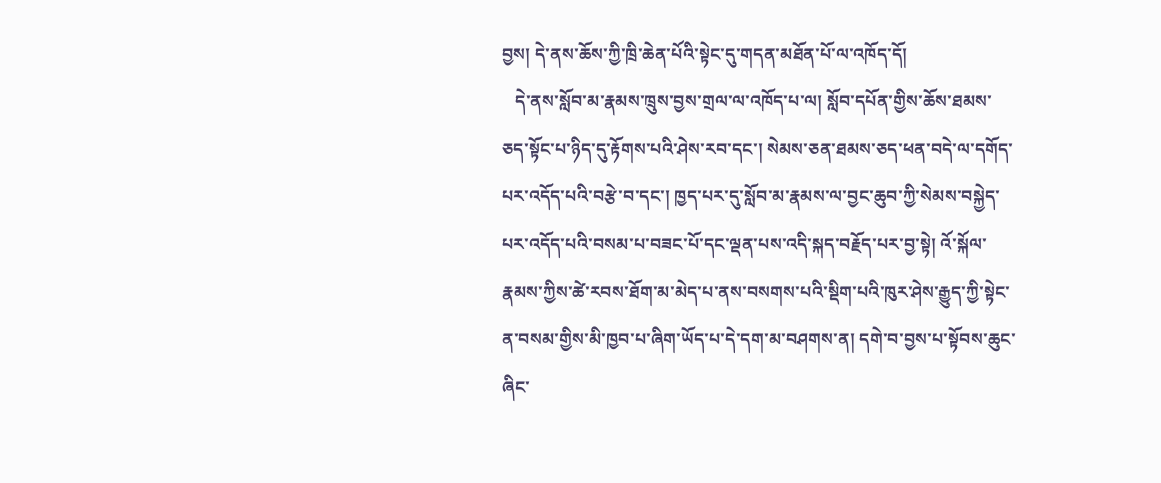བྱས། དེ་ནས་ཆོས་ཀྱི་ཁྲི་ཆེན་པོའི་སྟེང་དུ་གདན་མཐོན་པོ་ལ་འཁོད་དོ།
   དེ་ནས་སློབ་མ་རྣམས་ཁྲུས་བྱས་གྲལ་ལ་འཁོད་པ་ལ། སློབ་དཔོན་གྱིས་ཆོས་ཐམས་ཅད་སྟོང་པ་ཉིད་དུ་རྟོགས་པའི་ཤེས་རབ་དང་། སེམས་ཅན་ཐམས་ཅད་ཕན་བདེ་ལ་དགོད་པར་འདོད་པའི་བརྩེ་བ་དང་། ཁྱད་པར་དུ་སློབ་མ་རྣམས་ལ་བྱང་ཆུབ་ཀྱི་སེམས་བསྐྱེད་པར་འདོད་པའི་བསམ་པ་བཟང་པོ་དང་ལྡན་པས་འདི་སྐད་བརྗོད་པར་བྱ་སྟེ། འོ་སྐོལ་རྣམས་ཀྱིས་ཚེ་རབས་ཐོག་མ་མེད་པ་ནས་བསགས་པའི་སྡིག་པའི་ཁུར་ཤེས་རྒྱུད་ཀྱི་སྟེང་ན་བསམ་གྱིས་མི་ཁྱབ་པ་ཞིག་ཡོད་པ་དེ་དག་མ་བཤགས་ན། དགེ་བ་བྱས་པ་སྟོབས་ཆུང་ཞིང་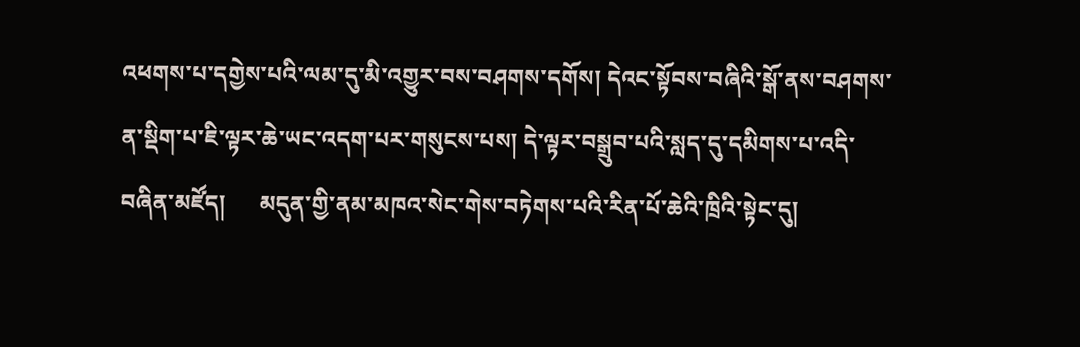འཕགས་པ་དགྱེས་པའི་ལམ་དུ་མི་འགྱུར་བས་བཤགས་དགོས། དེའང་སྟོབས་བཞིའི་སྒོ་ནས་བཤགས་ན་སྡིག་པ་ཇི་ལྟར་ཆེ་ཡང་འདག་པར་གསུངས་པས། དེ་ལྟར་བསྒྲུབ་པའི་སླད་དུ་དམིགས་པ་འདི་བཞིན་མཛོད།      མདུན་གྱི་ནམ་མཁའ་སེང་གེས་བཏེགས་པའི་རིན་པོ་ཆེའི་ཁྲིའི་སྟེང་དུ།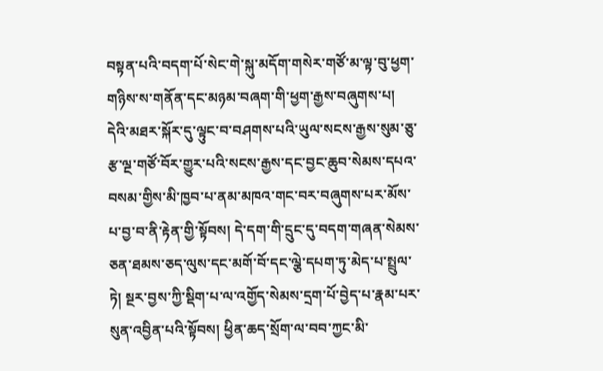བསྟན་པའི་བདག་པོ་སེང་གེ་སྐུ་མདོག་གསེར་གཙོ་མ་ལྟ་བུ་ཕྱག་གཉིས་ས་གནོན་དང་མཉམ་བཞག་གི་ཕྱག་རྒྱས་བཞུགས་པ། དེའི་མཐར་སྐོར་དུ་ལྟུང་བ་བཤགས་པའི་ཡུལ་སངས་རྒྱས་སུམ་ཅུ་རྩ་ལྔ་གཙོ་བོར་གྱུར་པའི་སངས་རྒྱས་དང་བྱང་ཆུབ་སེམས་དཔའ་བསམ་གྱིས་མི་ཁྱབ་པ་ནམ་མཁའ་གང་བར་བཞུགས་པར་མོས་པ་བྱ་བ་ནི་རྟེན་གྱི་སྟོབས། དེ་དག་གི་དྲུང་དུ་བདག་གཞན་སེམས་ཅན་ཐམས་ཅད་ལུས་དང་མགོ་བོ་དང་ལྕེ་དཔག་ཏུ་མེད་པ་སྤྲུལ་ཏེ། སྔར་བྱས་ཀྱི་སྡིག་པ་ལ་འགྱོད་སེམས་དྲག་པོ་བྱེད་པ་རྣམ་པར་སུན་འབྱིན་པའི་སྟོབས། ཕྱིན་ཆད་སྲོག་ལ་བབ་ཀྱང་མི་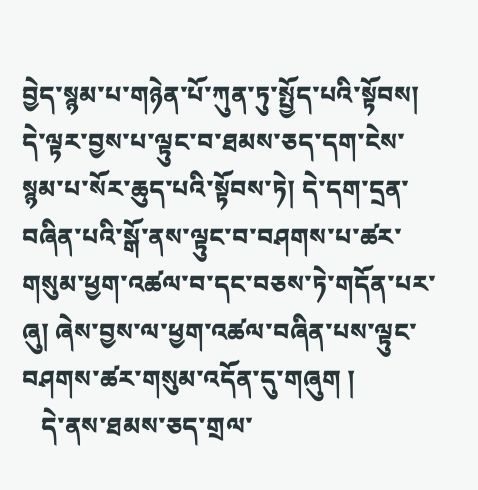བྱེད་སྙམ་པ་གཉེན་པོ་ཀུན་ཏུ་སྤྱོད་པའི་སྟོབས། དེ་ལྟར་བྱས་པ་ལྟུང་བ་ཐམས་ཅད་དག་ངེས་སྙམ་པ་སོར་ཆུད་པའི་སྟོབས་ཏེ། དེ་དག་དྲན་བཞིན་པའི་སྒོ་ནས་ལྟུང་བ་བཤགས་པ་ཚར་གསུམ་ཕྱག་འཚལ་བ་དང་བཅས་ཏེ་གདོན་པར་ཞུ། ཞེས་བྱས་ལ་ཕྱག་འཚལ་བཞིན་པས་ལྟུང་བཤགས་ཚར་གསུམ་འདོན་དུ་གཞུག །
   དེ་ནས་ཐམས་ཅད་གྲལ་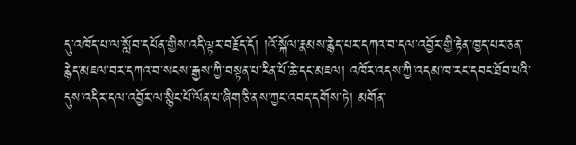དུ་འཁོད་པ་ལ་སློབ་དཔོན་གྱིས་འདི་ལྟར་བརྗོད་དོ། །འོ་སྐོལ་རྣམས་རྙེད་པར་དཀའ་བ་དལ་འབྱོར་གྱི་རྟེན་ཁྱད་པར་ཅན་རྙེད་མཇལ་བར་དཀའ་བ་སངས་རྒྱས་ཀྱི་བསྟན་པ་རིན་པོ་ཆེ་དང་མཇལ། འཁོར་འདས་ཀྱི་འདམ་ཁ་རང་དབང་ཐོབ་པའི་དུས་འདིར་དལ་འབྱོར་ལ་སྙིང་པོ་ལོན་པ་ཞིག་ཅི་ནས་ཀྱང་འབད་དགོས་ཏེ། མགོན་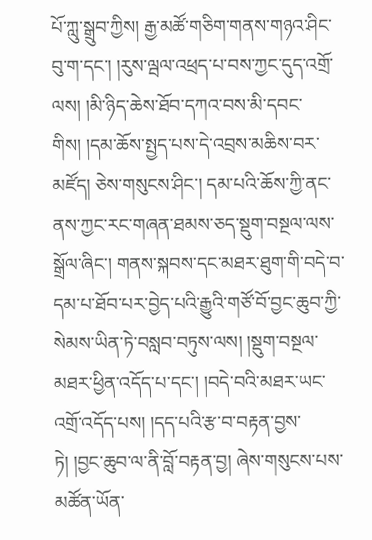པོ་ཀླུ་སྒྲུབ་ཀྱིས། རྒྱ་མཚོ་གཅིག་གནས་གཉའ་ཤིང་བུ་ག་དང་། །རུས་ལྦལ་འཕྲད་པ་བས་ཀྱང་དུད་འགྲོ་ལས། །མི་ཉིད་ཆེས་ཐོབ་དཀའ་བས་མི་དབང་གིས། །དམ་ཆོས་སྤྱད་པས་དེ་འབྲས་མཆིས་བར་མཛོད། ཅེས་གསུངས་ཤིང་། དམ་པའི་ཆོས་ཀྱི་ནང་ནས་ཀྱང་རང་གཞན་ཐམས་ཅད་སྡུག་བསྔལ་ལས་སྒྲོལ་ཞིང་། གནས་སྐབས་དང་མཐར་ཐུག་གི་བདེ་བ་དམ་པ་ཐོབ་པར་བྱེད་པའི་རྒྱུའི་གཙོ་བོ་བྱང་ཆུབ་ཀྱི་སེམས་ཡིན་ཏེ་བསླབ་བཏུས་ལས། །སྡུག་བསྔལ་མཐར་ཕྱིན་འདོད་པ་དང་། །བདེ་བའི་མཐར་ཡང་འགྲོ་འདོད་པས། །དད་པའི་རྩ་བ་བརྟན་བྱས་ཏེ། །བྱང་ཆུབ་ལ་ནི་བློ་བརྟན་བྱ། ཞེས་གསུངས་པས་མཚོན་ཡོན་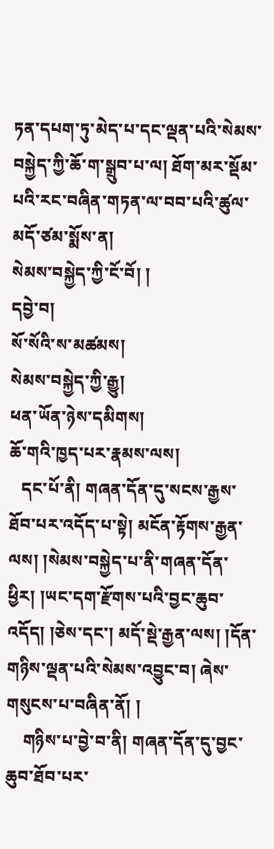ཏན་དཔག་ཏུ་མེད་པ་དང་ལྡན་པའི་སེམས་བསྐྱེད་ཀྱི་ཆོ་ག་སྒྲུབ་པ་ལ། ཐོག་མར་སྡོམ་པའི་རང་བཞིན་གཏན་ལ་བབ་པའི་ཚུལ་མདོ་ཙམ་སྨོས་ན།
སེམས་བསྐྱེད་ཀྱི་ངོ་བོ། །
དབྱེ་བ།
སོ་སོའི་ས་མཚམས།
སེམས་བསྐྱེད་ཀྱི་རྒྱུ།
ཕན་ཡོན་ཉེས་དམིགས།
ཆོ་གའི་ཁྱད་པར་རྣམས་ལས།
   དང་པོ་ནི། གཞན་དོན་དུ་སངས་རྒྱས་ཐོབ་པར་འདོད་པ་སྟེ། མངོན་རྟོགས་རྒྱན་ལས། །སེམས་བསྐྱེད་པ་ནི་གཞན་དོན་ཕྱིར། །ཡང་དག་རྫོགས་པའི་བྱང་ཆུབ་འདོད། །ཅེས་དང་། མདོ་སྡེ་རྒྱན་ལས། །དོན་གཉིས་ལྡན་པའི་སེམས་འབྱུང་བ། ཞེས་གསུངས་པ་བཞིན་ནོ། །
    གཉིས་པ་བྱེ་བ་ནི། གཞན་དོན་དུ་བྱང་ཆུབ་ཐོབ་པར་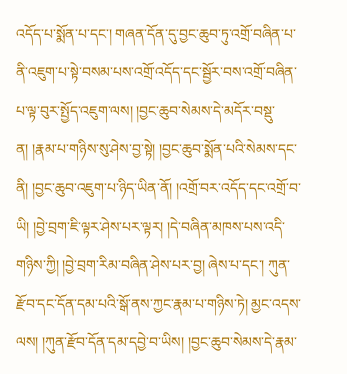འདོད་པ་སྨོན་པ་དང་། གཞན་དོན་དུ་བྱང་ཆུབ་ཏུ་འགྲོ་བཞིན་པ་ནི་འཇུག་པ་སྟེ་བསམ་པས་འགྲོ་འདོད་དང་སྦྱོར་བས་འགྲོ་བཞིན་པ་ལྟ་བུར་སྤྱོད་འཇུག་ལས། །བྱང་ཆུབ་སེམས་དེ་མདོར་བསྡུ་ན། །རྣམ་པ་གཉིས་སུ་ཤེས་བྱ་སྟེ། །བྱང་ཆུབ་སྨོན་པའི་སེམས་དང་ནི། །བྱང་ཆུབ་འཇུག་པ་ཉིད་ཡིན་ནོ། །འགྲོ་བར་འདོད་དང་འགྲོ་བ་ཡི། །བྱེ་བྲག་ཇི་ལྟར་ཤེས་པར་ལྟར། །དེ་བཞིན་མཁས་པས་འདི་གཉིས་ཀྱི། །བྱེ་བྲག་རིམ་བཞིན་ཤེས་པར་བྱ། ཞེས་པ་དང་། ཀུན་རྫོབ་དང་དོན་དམ་པའི་སྒོ་ནས་ཀྱང་རྣམ་པ་གཉིས་ཏེ། མྱང་འདས་ལས། །ཀུན་རྫོབ་དོན་དམ་དབྱེ་བ་ཡིས། །བྱང་ཆུབ་སེམས་དེ་རྣམ་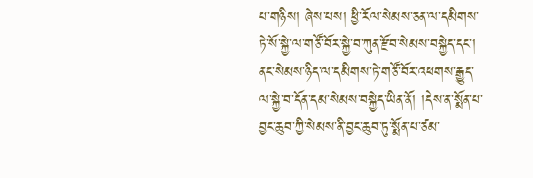པ་གཉིས། ཞེས་པས། ཕྱི་རོལ་སེམས་ཅན་ལ་དམིགས་ཏེ་སོ་སྐྱེ་ལ་གཙོ་བོར་སྐྱེ་བ་ཀུན་རྫོབ་སེམས་བསྐྱེད་དང་། ནང་སེམས་ཉིད་ལ་དམིགས་ཏེ་གཙོ་བོར་འཕགས་རྒྱུད་ལ་སྐྱེ་བ་དོན་དམ་སེམས་བསྐྱེད་ཡིན་ནོ། །དེས་ན་སྨོན་པ་བྱང་ཆུབ་ཀྱི་སེམས་ནི་བྱང་ཆུབ་ཏུ་སྨོན་པ་ཙམ་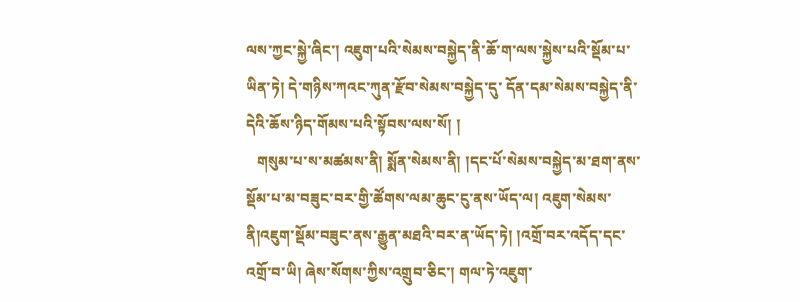ལས་ཀྱང་སྐྱེ་ཞིང་། འཇུག་པའི་སེམས་བསྐྱེད་ནི་ཆོ་ག་ལས་སྐྱེས་པའི་སྡོམ་པ་ཡིན་ཏེ། དེ་གཉིས་ཀའང་ཀུན་རྫོབ་སེམས་བསྐྱེད་དུ་ དོན་དམ་སེམས་བསྐྱེད་ནི་དེའི་ཆོས་ཉིད་གོམས་པའི་སྟོབས་ལས་སོ། །
   གསུམ་པ་ས་མཚམས་ནི། སྨོན་སེམས་ནི། །དང་པོ་སེམས་བསྐྱེད་མ་ཐག་ནས་སྡོམ་པ་མ་བཟུང་བར་གྱི་ཚོགས་ལམ་ཆུང་ངུ་ནས་ཡོད་ལ། འཇུག་སེམས་ནི།འཇུག་སྡོམ་བཟུང་ནས་རྒྱུན་མཐའི་བར་ན་ཡོད་ཏེ། །འགྲོ་བར་འདོད་དང་འགྲོ་བ་ཡི། ཞེས་སོགས་ཀྱིས་འགྲུབ་ཅིང་། གལ་ཏེ་འཇུག་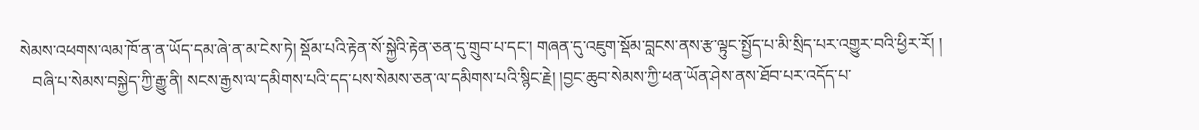སེམས་འཕགས་ལམ་ཁོ་ན་ན་ཡོད་དམ་ཞེ་ན་མ་ངེས་ཏེ། སྡོམ་པའི་རྟེན་སོ་སྐྱེའི་རྟེན་ཅན་དུ་གྲུབ་པ་དང་། གཞན་དུ་འཇུག་སྡོམ་བླངས་ནས་རྩ་ལྟུང་སྤྱོད་པ་མི་སྲིད་པར་འགྱུར་བའི་ཕྱིར་རོ། །
   བཞི་པ་སེམས་བསྐྱེད་ཀྱི་རྒྱུ་ནི། སངས་རྒྱས་ལ་དམིགས་པའི་དད་པས་སེམས་ཅན་ལ་དམིགས་པའི་སྙིང་རྗེ། །བྱང་ཆུབ་སེམས་ཀྱི་ཕན་ཡོན་ཤེས་ནས་ཐོབ་པར་འདོད་པ་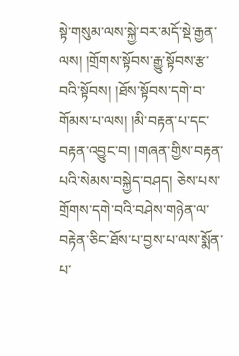སྟེ་གསུམ་ལས་སྐྱེ་བར་མདོ་སྡེ་རྒྱན་ལས། །གྲོགས་སྟོབས་རྒྱུ་སྟོབས་རྩ་བའི་སྟོབས། །ཐོས་སྟོབས་དགེ་བ་གོམས་པ་ལས། །མི་བརྟན་པ་དང་བརྟན་འབྱུང་བ། །གཞན་གྱིས་བརྟན་པའི་སེམས་བསྐྱེད་བཤད། ཅེས་པས་གྲོགས་དགེ་བའི་བཤེས་གཉེན་ལ་བརྟེན་ཅིང་ཐོས་པ་བྱས་པ་ལས་སྨོན་པ་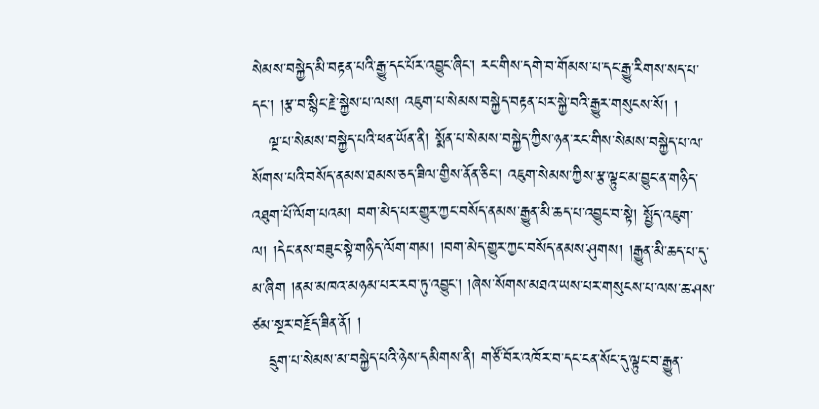སེམས་བསྐྱེད་མི་བརྟན་པའི་རྒྱུ་དང་པོར་འབྱུང་ཞིང་། རང་གིས་དགེ་བ་གོམས་པ་དང་རྒྱུ་རིགས་སད་པ་དང་། །རྩ་བ་སྙིང་རྗེ་སྐྱེས་པ་ལས། འཇུག་པ་སེམས་བསྐྱེད་བརྟན་པར་སྐྱེ་བའི་རྒྱུར་གསུངས་སོ། །
   ལྔ་པ་སེམས་བསྐྱེད་པའི་ཕན་ཡོན་ནི། སྨོན་པ་སེམས་བསྐྱེད་ཀྱིས་ཉན་རང་གིས་སེམས་བསྐྱེད་པ་ལ་སོགས་པའི་བསོད་ནམས་ཐམས་ཅད་ཟིལ་གྱིས་ནོན་ཅིང་། འཇུག་སེམས་ཀྱིས་རྩ་ལྟུང་མ་བྱུང་ན་གཉིད་འཐུག་པོ་ལོག་པའམ། བག་མེད་པར་གྱུར་ཀྱང་བསོད་ནམས་རྒྱུན་མི་ཆད་པ་འབྱུང་བ་སྟེ། སྤྱོད་འཇུག་ལ། །དེང་ནས་བཟུང་སྟེ་གཉིད་ལོག་གམ། །བག་མེད་གྱུར་ཀྱང་བསོད་ནམས་ཤུགས། །རྒྱུན་མི་ཆད་པ་དུ་མ་ཞིག །ནམ་མཁའ་མཉམ་པར་རབ་ཏུ་འབྱུང་། །ཞེས་སོགས་མཐའ་ཡས་པར་གསུངས་པ་ལས་ཆ་ཤས་ཙམ་སྔར་བརྗོད་ཟིན་ནོ། །
   དྲུག་པ་སེམས་མ་བསྐྱེད་པའི་ཉེས་དམིགས་ནི། གཙོ་བོར་འཁོར་བ་དང་ངན་སོང་དུ་ལྟུང་བ་རྒྱུན་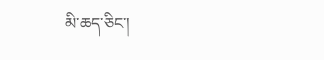མི་ཆད་ཅིང་།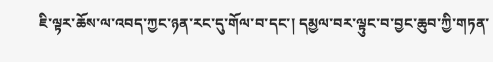ཇི་ལྟར་ཆོས་ལ་འབད་ཀྱང་ཉན་རང་དུ་གོལ་བ་དང་། དམྱལ་བར་ལྟུང་བ་བྱང་ཆུབ་ཀྱི་གཏན་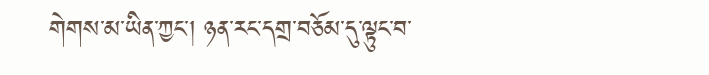གེགས་མ་ཡིན་ཀྱང་། ཉན་རང་དགྲ་བཅོམ་དུ་ལྟུང་བ་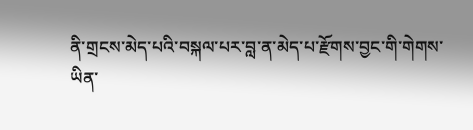ནི་གྲངས་མེད་པའི་བསྐལ་པར་བླ་ན་མེད་པ་རྫོགས་བྱང་གི་གེགས་ཡིན་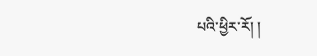པའི་ཕྱིར་རོ། །